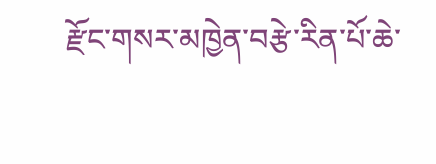རྫོང་གསར་མཁྱེན་བརྩེ་རིན་པོ་ཆེ་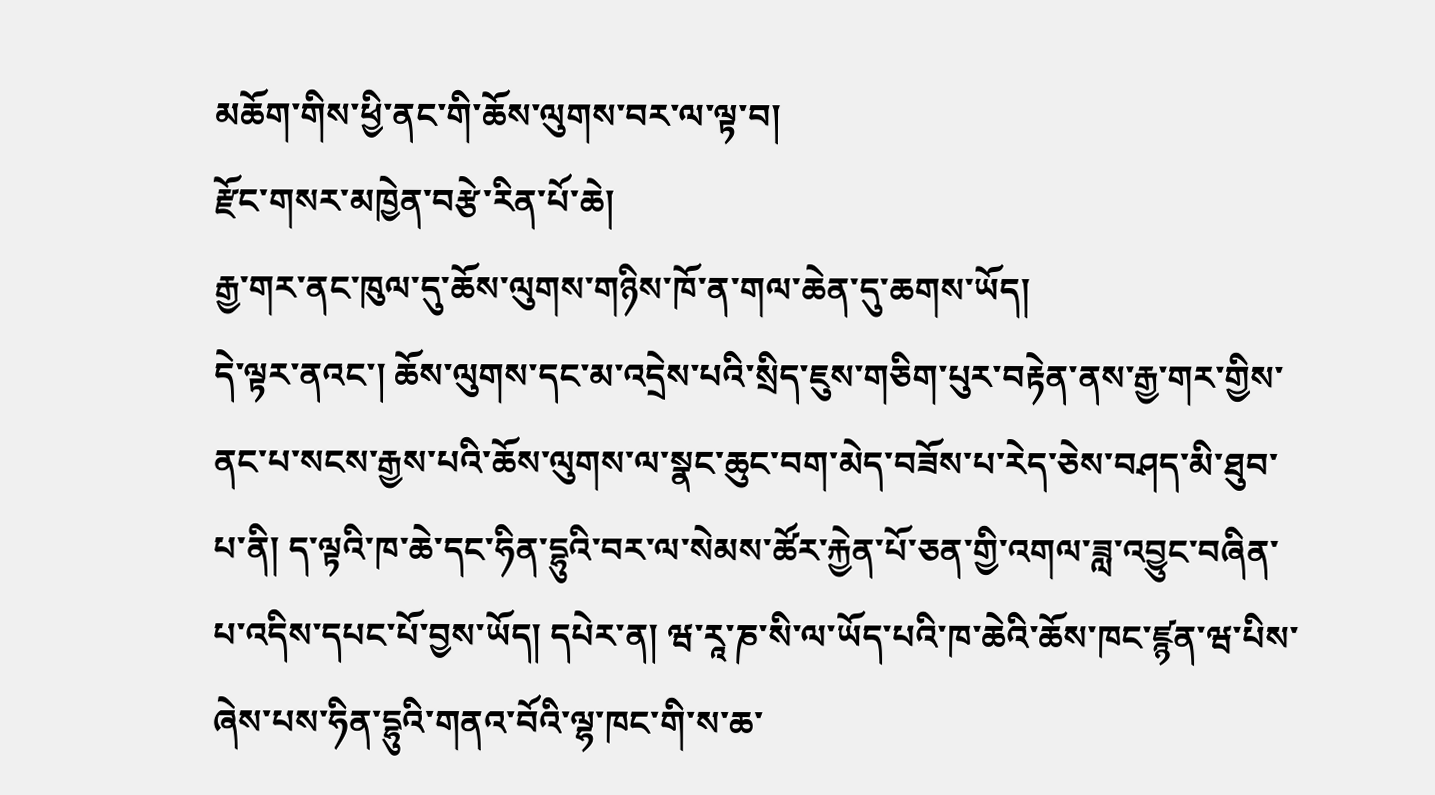མཆོག་གིས་ཕྱི་ནང་གི་ཆོས་ལུགས་བར་ལ་ལྟ་བ།
རྫོང་གསར་མཁྱེན་བརྩེ་རིན་པོ་ཆེ།
རྒྱ་གར་ནང་ཁུལ་དུ་ཆོས་ལུགས་གཉིས་ཁོ་ན་གལ་ཆེན་དུ་ཆགས་ཡོད།
དེ་ལྟར་ནའང་། ཆོས་ལུགས་དང་མ་འདྲེས་པའི་སྲིད་ཇུས་གཅིག་པུར་བརྟེན་ནས་རྒྱ་གར་གྱིས་ནང་པ་སངས་རྒྱས་པའི་ཆོས་ལུགས་ལ་སྣང་ཆུང་བག་མེད་བཟོས་པ་རེད་ཅེས་བཤད་མི་ཐུབ་པ་ནི། ད་ལྟའི་ཁ་ཆེ་དང་ཧིན་དྷུའི་བར་ལ་སེམས་ཚོར་རྐྱེན་པོ་ཅན་གྱི་འགལ་ཟླ་འབྱུང་བཞིན་པ་འདིས་དཔང་པོ་བྱས་ཡོད། དཔེར་ན། ཝ་རཱ་ཎ་སི་ལ་ཡོད་པའི་ཁ་ཆེའི་ཆོས་ཁང་ཛྙན་ཝ་པིས་ཞེས་པས་ཧིན་དྷུའི་གནའ་བོའི་ལྷ་ཁང་གི་ས་ཆ་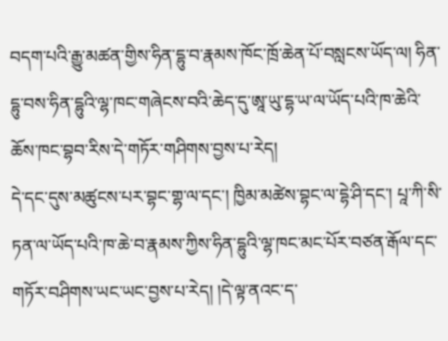བདག་པའི་རྒྱུ་མཚན་གྱིས་ཧིན་དྷུ་བ་རྣམས་ཁོང་ཁྲོ་ཆེན་པོ་བསླངས་ཡོད་ལ། ཧིན་དྷུ་བས་ཧིན་དྷུའི་ལྷ་ཁང་གཞེངས་བའི་ཆེད་དུ་ཨཱ་ཡུ་དྷ་ཡ་ལ་ཡོད་པའི་ཁ་ཆེའི་ཆོས་ཁང་བྷབ་རིས་དེ་གཏོར་གཤིགས་བྱས་པ་རེད།
དེ་དང་དུས་མཚུངས་པར་བྷང་གྷ་ལ་དང་། ཁྱིམ་མཚེས་བྷང་ལ་དྷེ་ཤི་དང་། པཱ་ཀི་སི་ཏན་ལ་ཡོད་པའི་ཁ་ཆེ་བ་རྣམས་ཀྱིས་ཧིན་དྷུའི་ལྷ་ཁང་མང་པོར་བཙན་རྒོལ་དང་གཏོར་བཤིགས་ཡང་ཡང་བྱས་པ་རེད། །དེ་ལྟ་ནའང་ད་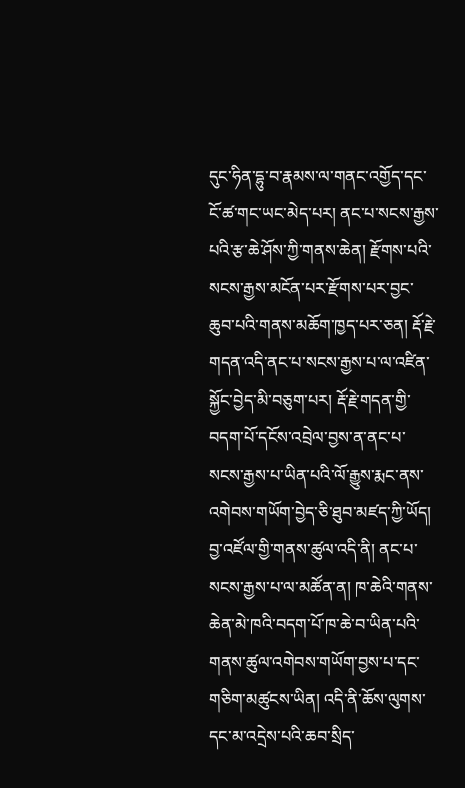དུང་ཧིན་དྷུ་བ་རྣམས་ལ་གནང་འགྱོད་དང་ངོ་ཚ་གང་ཡང་མེད་པར། ནང་པ་སངས་རྒྱས་པའི་རྩ་ཆེ་ཤོས་ཀྱི་གནས་ཆེན། རྫོགས་པའི་སངས་རྒྱས་མངོན་པར་རྫོགས་པར་བྱང་ཆུབ་པའི་གནས་མཆོག་ཁྱད་པར་ཅན། རྡོ་རྗེ་གདན་འདི་ནང་པ་སངས་རྒྱས་པ་ལ་འཛིན་སྐྱོང་བྱེད་མི་བཅུག་པར། རྡོ་རྗེ་གདན་གྱི་བདག་པོ་དངོས་འབྲེལ་བྱས་ན་ནང་པ་སངས་རྒྱས་པ་ཡིན་པའི་ལོ་རྒྱུས་རྨང་ནས་འགེབས་གཡོག་བྱེད་ཅི་ཐུབ་མཛད་ཀྱི་ཡོད། བྱ་འཛོལ་གྱི་གནས་ཚུལ་འདི་ནི། ནང་པ་སངས་རྒྱས་པ་ལ་མཚོན་ན། ཁ་ཆེའི་གནས་ཆེན་མེ་ཁའི་བདག་པོ་ཁ་ཆེ་བ་ཡིན་པའི་གནས་ཚུལ་འགེབས་གཡོག་བྱས་པ་དང་གཅིག་མཚུངས་ཡིན། འདི་ནི་ཆོས་ལུགས་དང་མ་འདྲེས་པའི་ཆབ་སྲིད་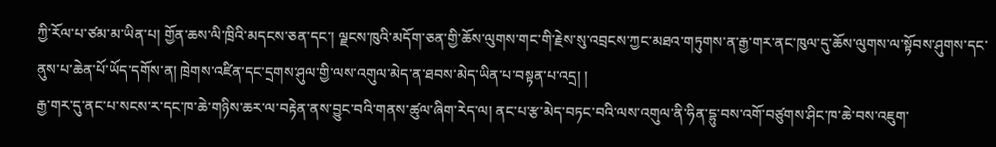ཀྱི་རོལ་པ་ཙམ་མ་ཡིན་པ། གྱོན་ཆས་ལི་ཁྲིའི་མདངས་ཅན་དང་། ལྗངས་ཁུའི་མདོག་ཅན་གྱི་ཆོས་ལུགས་གང་གི་རྗེས་སུ་འབྲངས་ཀྱང་མཐའ་གཏུགས་ན་རྒྱ་གར་ནང་ཁུལ་དུ་ཆོས་ལུགས་ལ་སྟོབས་ཤུགས་དང་ནུས་པ་ཆེན་པོ་ཡོད་དགོས་ན། ཁྲེགས་འཛིན་དང་དྲགས་ཤུལ་གྱི་ལས་འགུལ་མེད་ན་ཐབས་མེད་ཡིན་པ་བསྟན་པ་འདྲ། །
རྒྱ་གར་དུ་ནང་པ་སངས་ར་དང་ཁ་ཆེ་གཉིས་ཆར་ལ་བརྟེན་ནས་བྱུང་བའི་གནས་ཚུལ་ཞིག་རེད་ལ། ནང་པ་རྩ་མེད་བཏང་བའི་ལས་འགུལ་ནི་ཧིན་དྷུ་བས་འགོ་བཙུགས་ཤིང་ཁ་ཆེ་བས་འཇུག་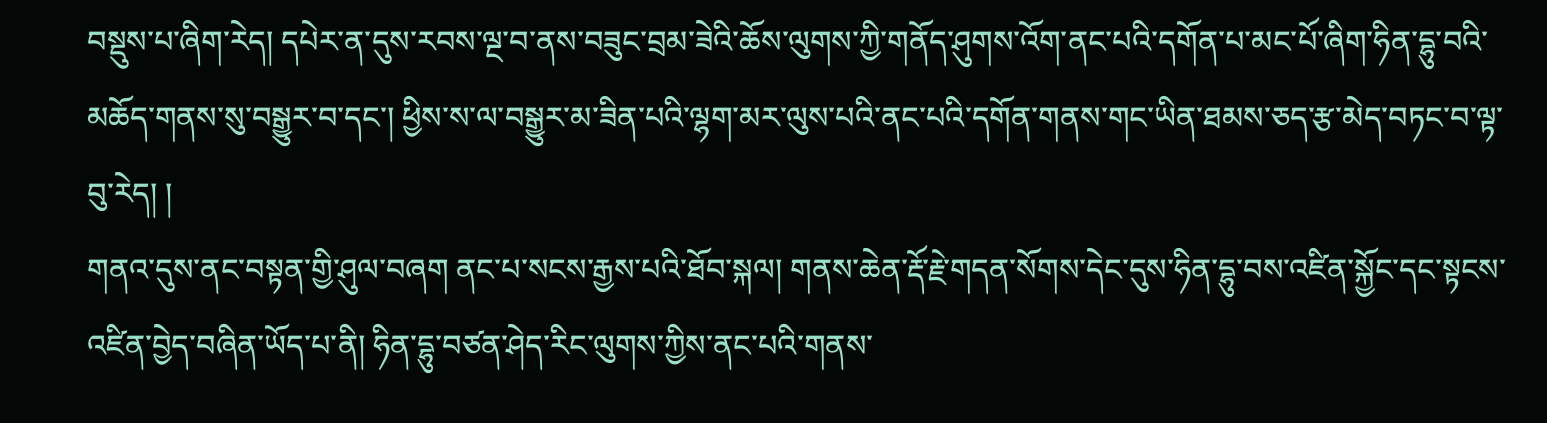བསྡུས་པ་ཞིག་རེད། དཔེར་ན་དུས་རབས་ལྔ་བ་ནས་བཟུང་བྲམ་ཟེའི་ཆོས་ལུགས་ཀྱི་གནོད་ཤུགས་འོག་ནང་པའི་དགོན་པ་མང་པོ་ཞིག་ཧིན་དྷུ་བའི་མཆོད་གནས་སུ་བསྒྱུར་བ་དང་། ཕྱིས་ས་ལ་བསྒྱུར་མ་ཟིན་པའི་ལྷག་མར་ལུས་པའི་ནང་པའི་དགོན་གནས་གང་ཡིན་ཐམས་ཅད་རྩ་མེད་བཏང་བ་ལྟ་བུ་རེད། །
གནའ་དུས་ནང་བསྟན་གྱི་ཤུལ་བཞག ནང་པ་སངས་རྒྱས་པའི་ཐོབ་སྐལ། གནས་ཆེན་རྡོ་རྗེ་གདན་སོགས་དེང་དུས་ཧིན་དྷུ་བས་འཛིན་སྐྱོང་དང་སྟངས་འཛིན་བྱེད་བཞིན་ཡོད་པ་ནི། ཧིན་དྷུ་བཙན་ཤེད་རིང་ལུགས་ཀྱིས་ནང་པའི་གནས་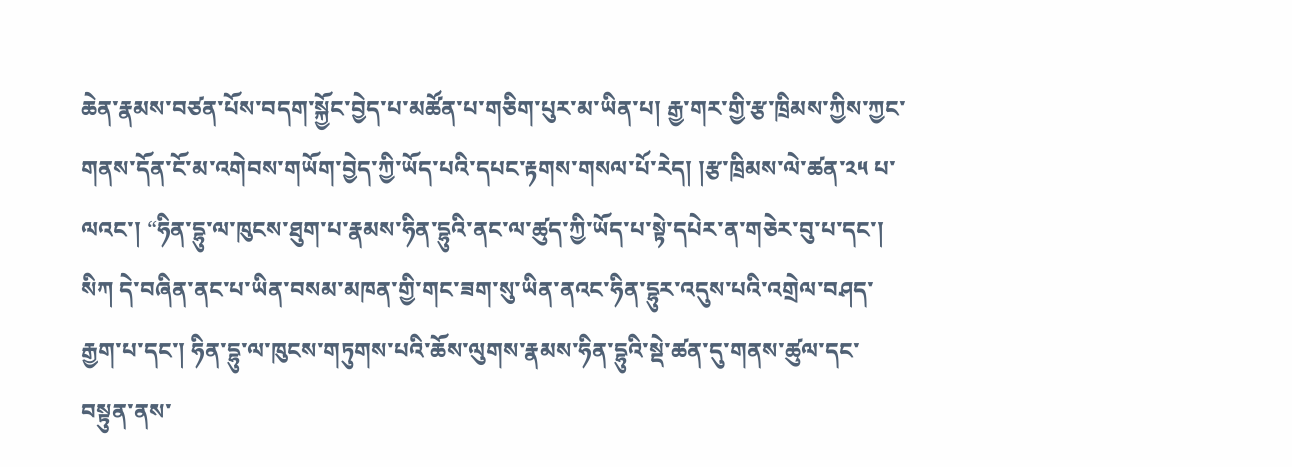ཆེན་རྣམས་བཙན་པོས་བདག་སྐྱོང་བྱེད་པ་མཚོན་པ་གཅིག་པུར་མ་ཡིན་པ། རྒྱ་གར་གྱི་རྩ་ཁྲིམས་ཀྱིས་ཀྱང་གནས་དོན་ངོ་མ་འགེབས་གཡོག་བྱེད་ཀྱི་ཡོད་པའི་དཔང་རྟགས་གསལ་པོ་རེད། །རྩ་ཁྲིམས་ལེ་ཚན་༢༥ པ་ལའང་། “ཧིན་དྷུ་ལ་ཁུངས་ཐུག་པ་རྣམས་ཧིན་དྷུའི་ནང་ལ་ཚུད་ཀྱི་ཡོད་པ་སྟེ་དཔེར་ན་གཅེར་བུ་པ་དང་། སིཀ དེ་བཞིན་ནང་པ་ཡིན་བསམ་མཁན་གྱི་གང་ཟག་སུ་ཡིན་ནའང་ཧིན་དྷུར་འདུས་པའི་འགྲེལ་བཤད་རྒྱག་པ་དང་། ཧིན་དྷུ་ལ་ཁུངས་གཏུགས་པའི་ཆོས་ལུགས་རྣམས་ཧིན་དྷུའི་སྡེ་ཚན་དུ་གནས་ཚུལ་དང་བསྟུན་ནས་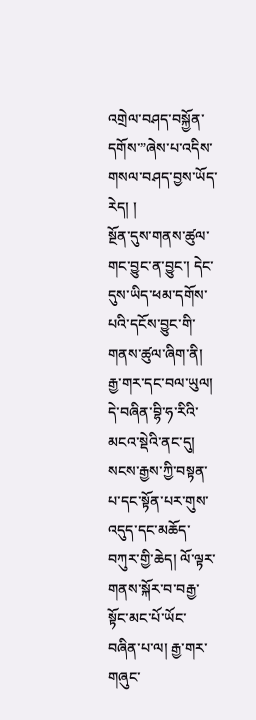འགྲེལ་བཤད་བསྐྱོན་དགོས་”ཞེས་པ་འདིས་གསལ་བཤད་བྱས་ཡོད་རེད། །
སྔོན་དུས་གནས་ཚུལ་གང་བྱུང་ན་བྱུང་། དེང་དུས་ཡིད་ཕམ་དགོས་པའི་དངོས་བྱུང་གི་གནས་ཚུལ་ཞིག་ནི། རྒྱ་གར་དང་བལ་ཡུལ། དེ་བཞིན་བྷི་ཧ་རིའི་མངའ་སྡེའི་ནང་དུ། སངས་རྒྱས་ཀྱི་བསྟན་པ་དང་སྟོན་པར་གུས་འདུད་དང་མཆོད་བཀུར་གྱི་ཆེད། ལོ་ལྟར་གནས་སྐོར་བ་བརྒྱ་སྟོང་མང་པོ་ཡོང་བཞིན་པ་ལ། རྒྱ་གར་གཞུང་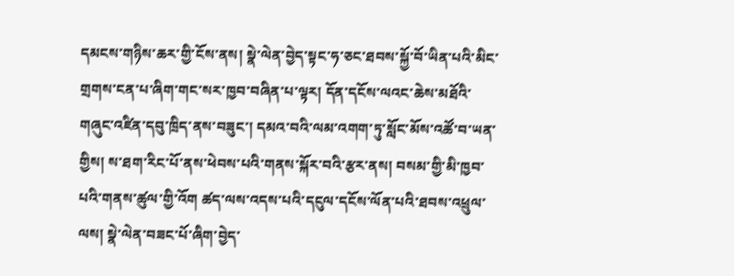དམངས་གཉིས་ཆར་གྱི་ངོས་ནས། སྣེ་ལེན་བྱེད་སྟང་ཧ་ཅང་ཐབས་སྐྱོ་བོ་ཡིན་པའི་མིང་གྲགས་ངན་པ་ཞིག་གང་སར་ཁྱབ་བཞིན་པ་ལྟར། དོན་དངོས་ལའང་ཆེས་མཐོའི་གཞུང་འཛིན་དབུ་ཁྲིད་ནས་བཟུང་། དམའ་བའི་ལམ་འགག་ཏུ་སློང་མོས་འཚོ་བ་ཡན་གྱིས། ས་ཐག་རིང་པོ་ནས་ཕེབས་པའི་གནས་སྐོར་བའི་རྩར་ནས། བསམ་གྱི་མི་ཁྱབ་པའི་གནས་ཚུལ་གྱི་འོག ཚད་ལས་འདས་པའི་དངུལ་དངོས་ལོན་པའི་ཐབས་འཕྲུལ་ལས། སྣེ་ལེན་བཟང་པོ་ཞིག་བྱེད་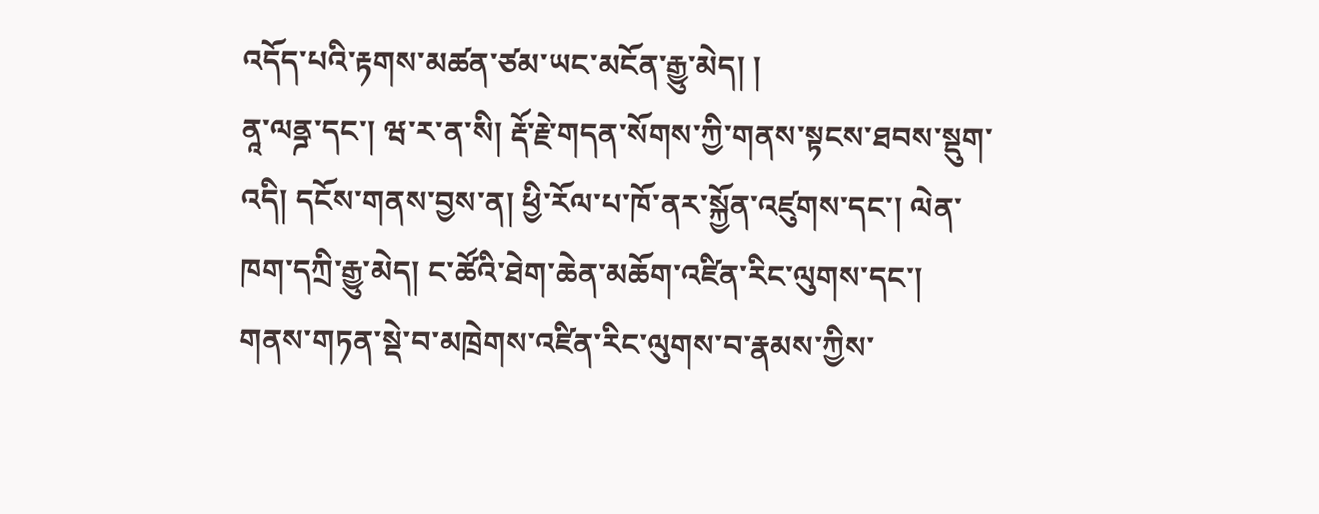འདོད་པའི་རྟགས་མཚན་ཙམ་ཡང་མངོན་རྒྱུ་མེད། །
ནཱ་ལནྜ་དང་། ཝ་ར་ན་སི། རྡོ་རྗེ་གདན་སོགས་ཀྱི་གནས་སྟངས་ཐབས་སྡུག་འདི། དངོས་གནས་བྱས་ན། ཕྱི་རོལ་པ་ཁོ་ནར་སྐྱོན་འཛུགས་དང་། ལེན་ཁག་དཀྲི་རྒྱུ་མེད། ང་ཚོའི་ཐེག་ཆེན་མཆོག་འཛིན་རིང་ལུགས་དང་། གནས་གཏན་སྡེ་བ་མཁྲེགས་འཛིན་རིང་ལུགས་བ་རྣམས་ཀྱིས་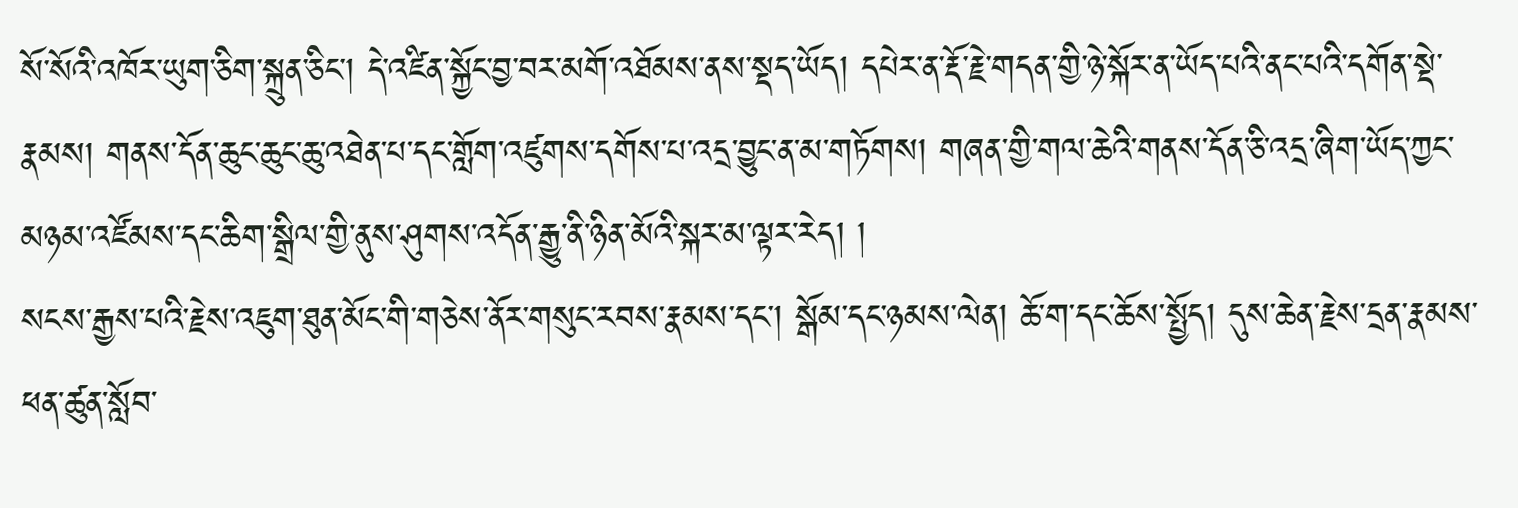སོ་སོའི་འཁོར་ཡུག་ཅིག་སྐྲུན་ཅིང་། དེ་འཛིན་སྐྱོང་བྱ་བར་མགོ་འཐོམས་ནས་སྡད་ཡོད། དཔེར་ན་རྡོ་རྗེ་གདན་གྱི་ཉེ་སྐོར་ན་ཡོད་པའི་ནང་པའི་དགོན་སྡེ་རྣམས། གནས་དོན་ཆུང་ཆུང་ཆུ་འཐེན་པ་དང་གློག་འཛུགས་དགོས་པ་འདྲ་བྱུང་ན་མ་གཏོགས། གཞན་གྱི་གལ་ཆེའི་གནས་དོན་ཅི་འདྲ་ཞིག་ཡོད་ཀྱང་མཉམ་འཛོམས་དང་ཆིག་སྒྲིལ་གྱི་ནུས་ཤུགས་འདོན་རྒྱུ་ནི་ཉིན་མོའི་སྐར་མ་ལྟར་རེད། །
སངས་རྒྱས་པའི་རྗེས་འཇུག་ཐུན་མོང་གི་གཅེས་ནོར་གསུང་རབས་རྣམས་དང་། སྒོམ་དང་ཉམས་ལེན། ཆོ་ག་དང་ཆོས་སྤྱོད། དུས་ཆེན་རྗེས་དྲན་རྣམས་ཕན་ཚུན་སློབ་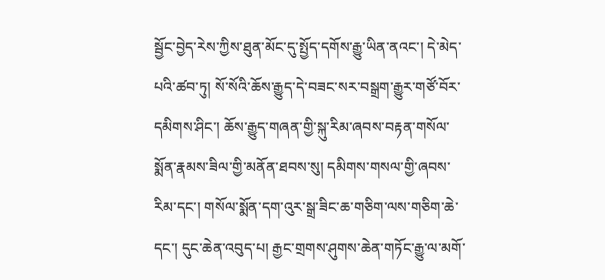སྦྱོང་བྱེད་རེས་ཀྱིས་ཐུན་མོང་དུ་སྤྱོད་དགོས་རྒྱུ་ཡིན་ནའང་། དེ་མེད་པའི་ཚབ་ཏུ། སོ་སོའི་ཆོས་རྒྱུད་དེ་བཟང་སར་བསྒྲག་རྒྱུར་གཙོ་བོར་དམིགས་ཤིང་། ཆོས་རྒྱུད་གཞན་གྱི་སྐུ་རིམ་ཞབས་བརྟན་གསོལ་སྨོན་རྣམས་ཟིལ་གྱི་མནོན་ཐབས་སུ། དམིགས་གསལ་གྱི་ཞབས་རིམ་དང་། གསོལ་སྨོན་དག་འུར་སྒྲ་ཟིང་ཆ་གཅིག་ལས་གཅིག་ཆེ་དང་། དུང་ཆེན་འབུད་པ། རྒྱང་གྲགས་ཤུགས་ཆེན་གཏོང་རྒྱུ་ལ་མགོ་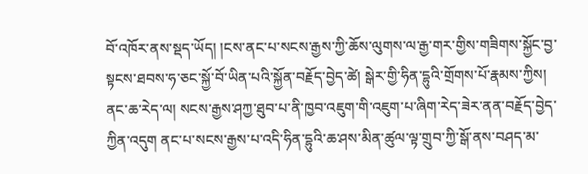བོ་འཁོར་ནས་སྡད་ཡོད། །ངས་ནང་པ་སངས་རྒྱས་ཀྱི་ཆོས་ལུགས་ལ་རྒྱ་གར་གྱིས་གཟིགས་སྐྱོང་བྱ་སྟངས་ཐབས་ཧ་ཅང་སྐྱོ་བོ་ཡིན་པའི་སྐྱོན་བརྗོད་བྱེད་ཚེ། སྒེར་གྱི་ཧིན་དྷུའི་གྲོགས་པོ་རྣམས་ཀྱིས། ནང་ཆ་རེད་ལ། སངས་རྒྱས་ཤཀྱ་ཐུབ་པ་ནི་ཁྱབ་འཇུག་གི་འཇུག་པ་ཞིག་རེད་ཟེར་ནན་བརྗོད་བྱེད་ཀྱིན་འདུག ནང་པ་སངས་རྒྱས་པ་འདི་ཧིན་དྷུའི་ཆ་ཤས་མིན་ཚུལ་ལྟ་གྲུབ་ཀྱི་སྒོ་ནས་བཤད་མ་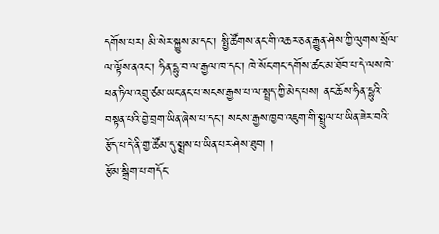དགོས་པར། མི་སེར་སྐྱུས་མ་དང་། སྤྱི་ཚོགས་ནང་གི་འཆར་ཅན་རྒྱུན་ཤེས་ཀྱི་ལུགས་སྲོལ་ལ་ལྟོས་ནའང་། ཧིན་དྷུ་བ་ལ་རྒྱལ་ཁ་དང་། ཁེ་སོང་གང་དགོས་ཚང་མ་ཐོབ་པ་དེ་ལས་ཁེ་ཕན་ཏིལ་འབྲུ་ཙམ་ཡང་ནང་པ་སངས་རྒྱས་པ་ལ་སྤྲད་ཀྱི་མེད་པས། ནང་ཆོས་ཧིན་དྷུའི་བསྟན་པའི་བྱེ་བྲག་ཡིན་ཞེས་པ་དང་། སངས་རྒྱས་ཁྱབ་འཇུག་གི་སྤྲུལ་པ་ཡིན་ཟེར་བའི་རྩོད་པ་དེ་ནི་གྱ་ཚོམ་དུ་སྨྲས་པ་ཡིན་པར་ཤེས་ཐུབ། །
རྩོམ་སྒྲིག་པ་གདོང་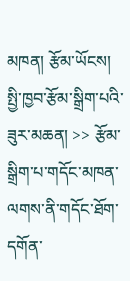མཁན། རྩོམ་ཡོངས།
སྤྱི་ཁྱབ་རྩོམ་སྒྲིག་པའི་ཟུར་མཆན། >> རྩོམ་སྒྲིག་པ་གདོང་མཁན་ལགས་ནི་གདོང་ཐོག་དགོན་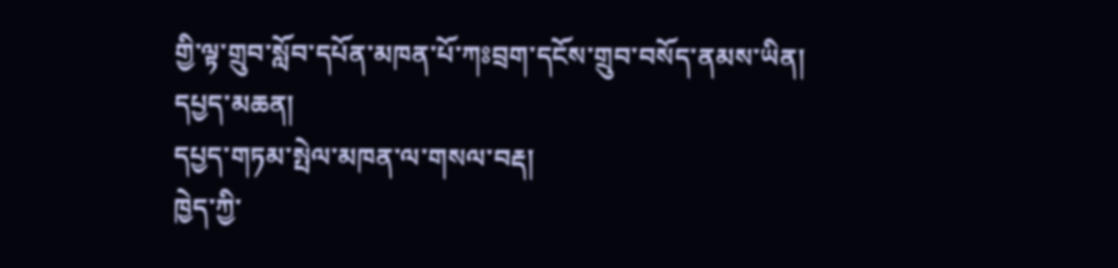གྱི་ལྟ་གྲུབ་སློབ་དཔོན་མཁན་པོ་ཀཿབྲག་དངོས་གྲུབ་བསོད་ནམས་ཡིན།
དཔྱད་མཆན།
དཔྱད་གཏམ་སྤེལ་མཁན་ལ་གསལ་བརྡ།
ཁྱེད་ཀྱི་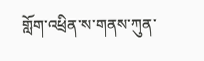གློག་འཕྲིན་ས་གནས་ཀུན་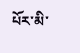པོར་མི་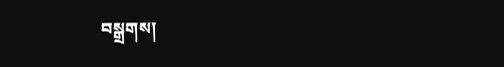བསྒྲགས།